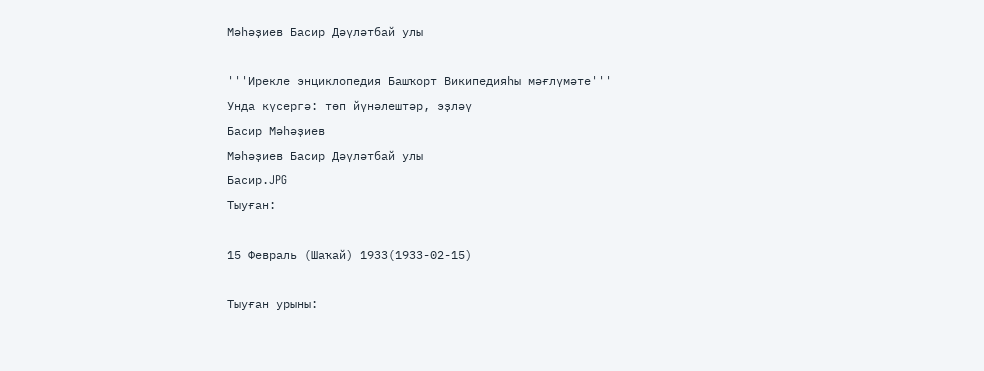Мәһәҙиев Басир Дәүләтбай улы

'''Ирекле энциклопедия Башҡорт Википедияһы мәғлүмәте'''
Унда күсергә: төп йүнәлештәр, эҙләү
Басир Мәһәҙиев
Мәһәҙиев Басир Дәүләтбай улы
Басир.JPG
Тыуған:

15 Февраль (Шаҡай) 1933(1933-02-15)

Тыуған урыны: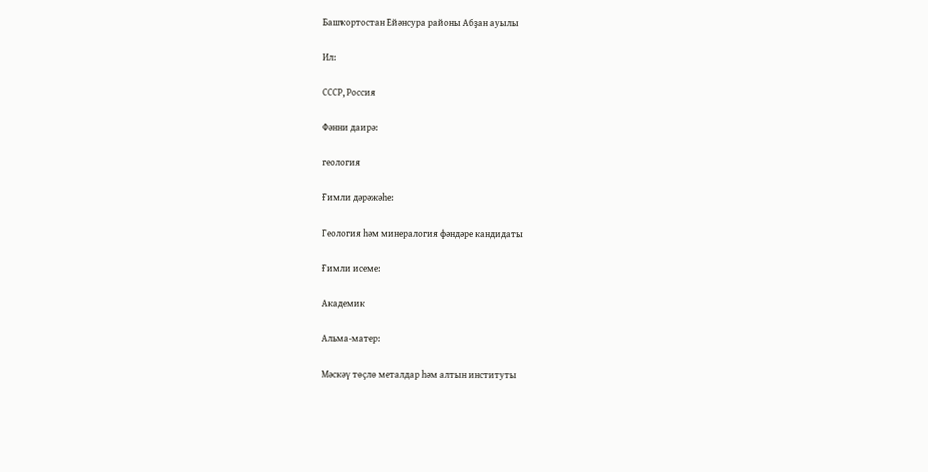Башҡортостан Ейәнсура районы Абҙан ауылы

Ил:

СССР, Россия

Фәнни даирә:

геология

Ғимли дәрәжәһе:

Геология һәм минералогия фәндәре кандидаты

Ғимли исеме:

Академик

Альма-матер:

Мәскәү төҫлө металдар һәм алтын институты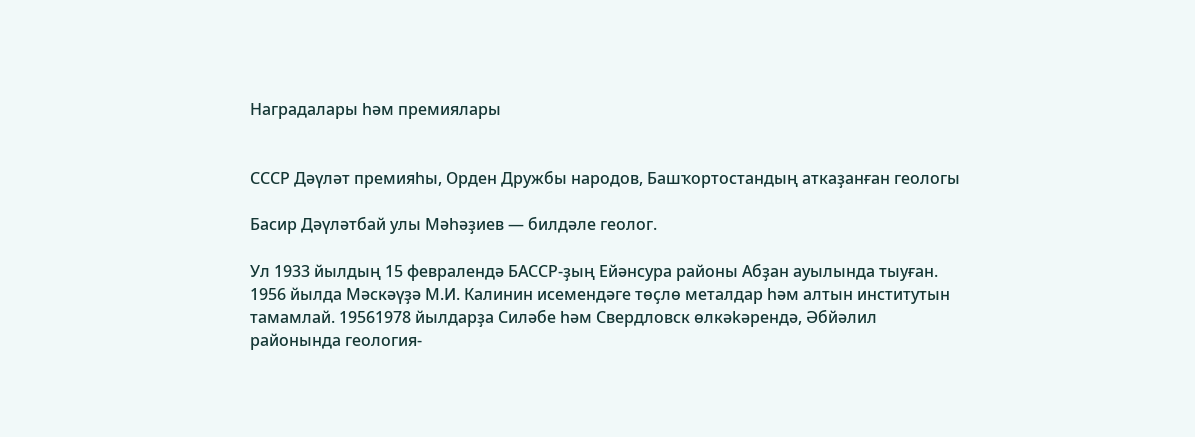Наградалары һәм премиялары


СССР Дәүләт премияһы, Орден Дружбы народов, Башҡортостандың аткаҙанған геологы

Басир Дәүләтбай улы Мәһәҙиев — билдәле геолог.

Ул 1933 йылдың 15 февралендә БАССР-ҙың Ейәнсура районы Абҙан ауылында тыуған. 1956 йылда Мәскәүҙә М.И. Калинин исемендәге төҫлө металдар һәм алтын институтын тамамлай. 19561978 йылдарҙа Силәбе һәм Свердловск өлкәkәрендә, Әбйәлил районында геология-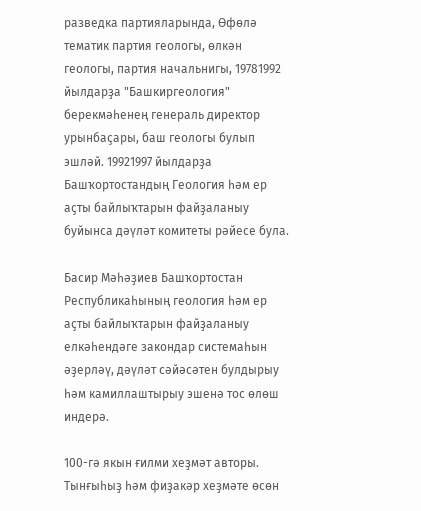разведка партияларында, Өфөлә тематик партия геологы, өлкән геологы, партия начальнигы, 19781992 йылдарҙа "Башкиргеология" берекмәһенең генераль директор урынбаҫары, баш геологы булып эшләй. 19921997 йылдарҙа Башҡортостандың Геология һәм ер аҫты байлыҡтарын файҙаланыу буйынса дәүләт комитеты рәйесе була.

Басир Мәһәҙиев Башҡортостан Республикаһының геология һәм ер аҫты байлыҡтарын файҙаланыу елкәһендәге закондар системаһын әҙерләү, дәүләт сәйәсәтен булдырыу һәм камиллаштырыу эшенә тос өлөш индерә.

100-гә якын ғилми хеҙмәт авторы. Тынғыһыҙ һәм фиҙакәр хеҙмәте өсөн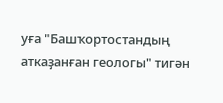уға "Башҡортостандың аткаҙанған геологы" тигән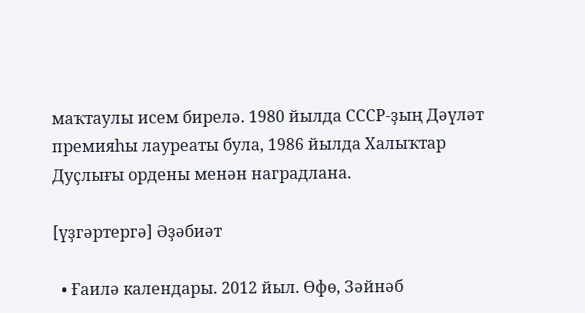маҡтаулы исем бирелә. 1980 йылда СССР-ҙың Дәүләт премияһы лауреаты була, 1986 йылда Халыҡтар Дуҫлығы ордены менән наградлана.

[үҙгәртергә] Әҙәбиәт

  • Ғаилә календары. 2012 йыл. Өфө, Зәйнәб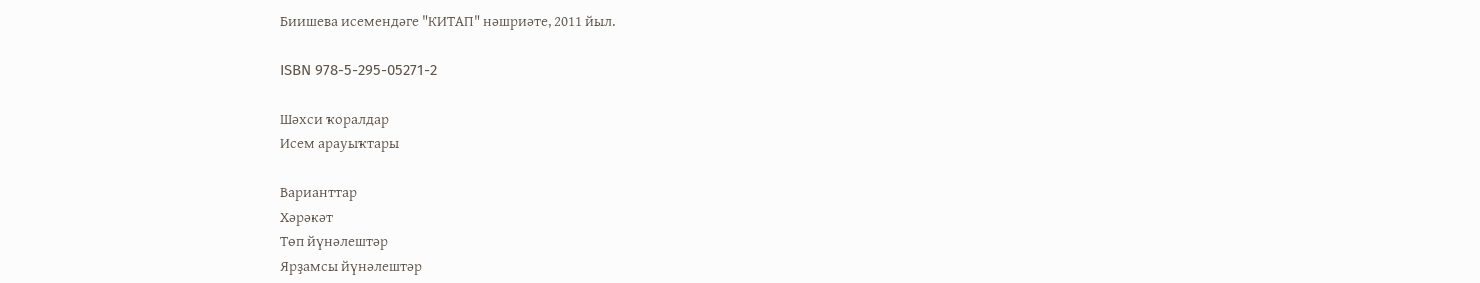Биишева исемендәге "КИТАП" нәшриәте, 2011 йыл.

ISBN 978-5-295-05271-2

Шәхси ҡоралдар
Исем арауыҡтары

Варианттар
Хәрәкәт
Төп йүнәлештәр
Ярҙамсы йүнәлештәр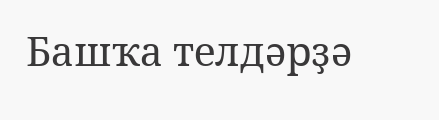Башҡа телдәрҙә